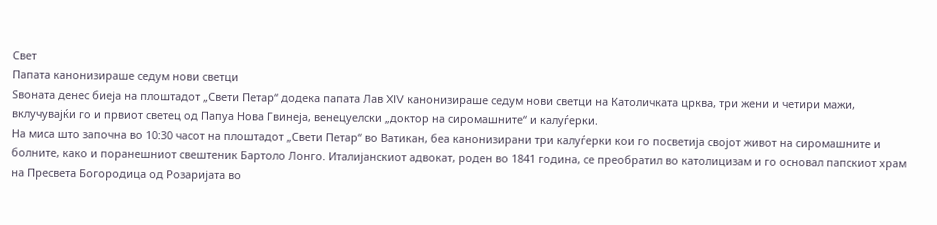Свет
Папата канонизираше седум нови светци
Ѕвоната денес биеја на плоштадот „Свети Петар“ додека папата Лав XIV канонизираше седум нови светци на Католичката црква, три жени и четири мажи, вклучувајќи го и првиот светец од Папуа Нова Гвинеја, венецуелски „доктор на сиромашните“ и калуѓерки.
На миса што започна во 10:30 часот на плоштадот „Свети Петар“ во Ватикан, беа канонизирани три калуѓерки кои го посветија својот живот на сиромашните и болните, како и поранешниот свештеник Бартоло Лонго. Италијанскиот адвокат, роден во 1841 година, се преобратил во католицизам и го основал папскиот храм на Пресвета Богородица од Розаријата во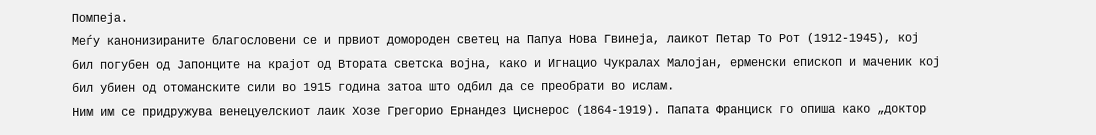Помпеја.
Меѓу канонизираните благословени се и првиот домороден светец на Папуа Нова Гвинеја, лаикот Петар То Рот (1912-1945), кој бил погубен од Јапонците на крајот од Втората светска војна, како и Игнацио Чукралах Малојан, ерменски епископ и маченик кој бил убиен од отоманските сили во 1915 година затоа што одбил да се преобрати во ислам.
Ним им се придружува венецуелскиот лаик Хозе Грегорио Ернандез Циснерос (1864-1919). Папата Франциск го опиша како „доктор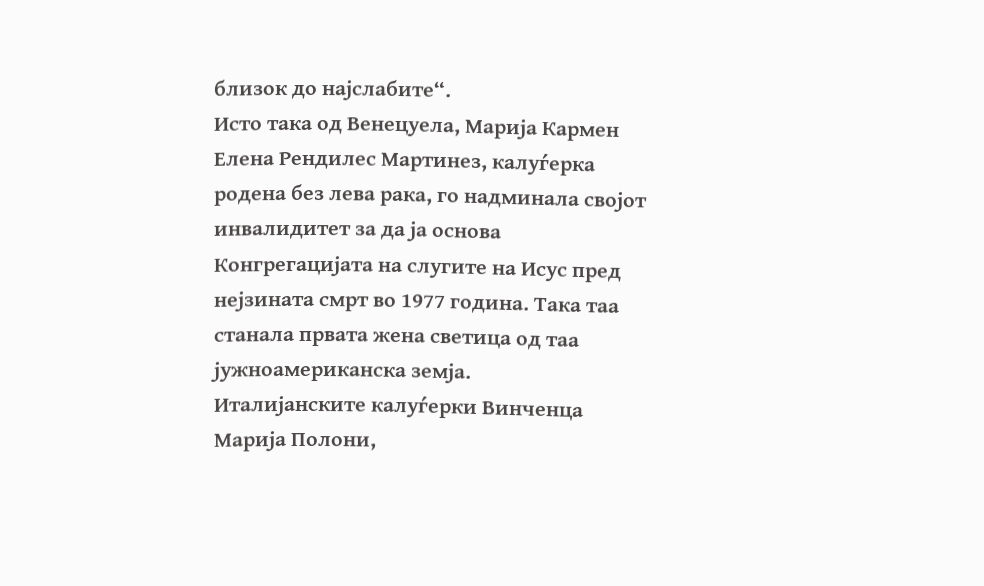близок до најслабите“.
Исто така од Венецуела, Марија Кармен Елена Рендилес Мартинез, калуѓерка родена без лева рака, го надминала својот инвалидитет за да ја основа Конгрегацијата на слугите на Исус пред нејзината смрт во 1977 година. Така таа станала првата жена светица од таа јужноамериканска земја.
Италијанските калуѓерки Винченца Марија Полони,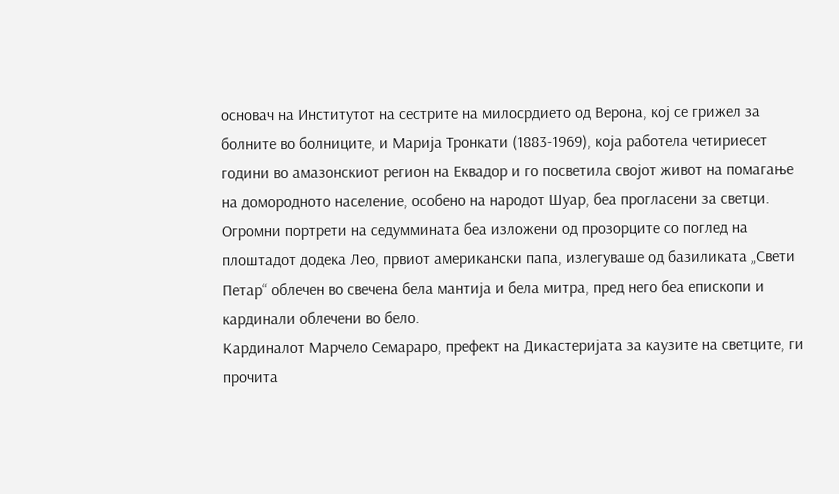основач на Институтот на сестрите на милосрдието од Верона, кој се грижел за болните во болниците, и Марија Тронкати (1883-1969), која работела четириесет години во амазонскиот регион на Еквадор и го посветила својот живот на помагање на домородното население, особено на народот Шуар, беа прогласени за светци.
Огромни портрети на седуммината беа изложени од прозорците со поглед на плоштадот додека Лео, првиот американски папа, излегуваше од базиликата „Свети Петар“ облечен во свечена бела мантија и бела митра, пред него беа епископи и кардинали облечени во бело.
Кардиналот Марчело Семараро, префект на Дикастеријата за каузите на светците, ги прочита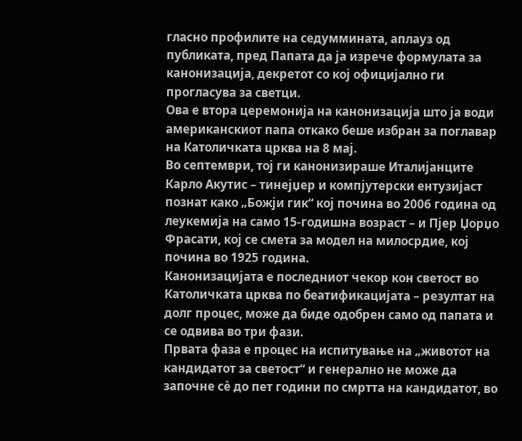гласно профилите на седуммината, аплауз од публиката, пред Папата да ја изрече формулата за канонизација, декретот со кој официјално ги прогласува за светци.
Ова е втора церемонија на канонизација што ја води американскиот папа откако беше избран за поглавар на Католичката црква на 8 мај.
Во септември, тој ги канонизираше Италијанците Карло Акутис – тинејџер и компјутерски ентузијаст познат како „Божји гик“ кој почина во 2006 година од леукемија на само 15-годишна возраст – и Пјер Џорџо Фрасати, кој се смета за модел на милосрдие, кој почина во 1925 година.
Канонизацијата е последниот чекор кон светост во Католичката црква по беатификацијата – резултат на долг процес, може да биде одобрен само од папата и се одвива во три фази.
Првата фаза е процес на испитување на „животот на кандидатот за светост“ и генерално не може да започне сè до пет години по смртта на кандидатот, во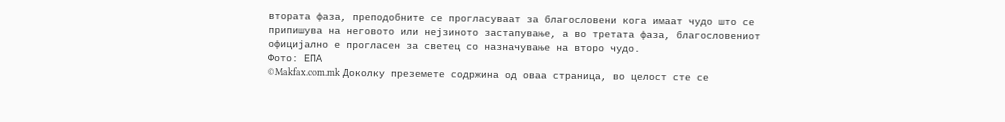втората фаза, преподобните се прогласуваат за благословени кога имаат чудо што се припишува на неговото или нејзиното застапување, а во третата фаза, благословениот официјално е прогласен за светец со назначување на второ чудо.
Фото: ЕПА
©Makfax.com.mk Доколку преземете содржина од оваа страница, во целост сте се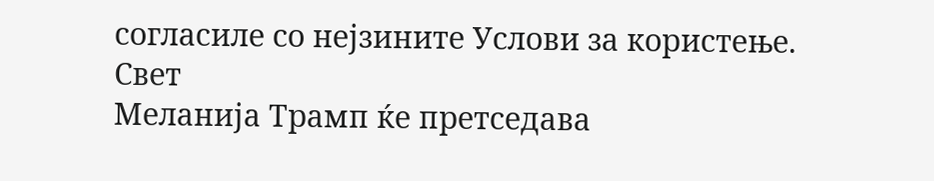согласиле со нејзините Услови за користење.
Свет
Меланија Трамп ќе претседава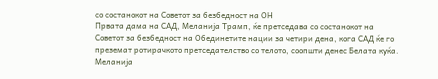со состанокот на Советот за безбедност на ОН
Првата дама на САД, Меланија Трамп, ќе претседава со состанокот на Советот за безбедност на Обединетите нации за четири дена, кога САД ќе го преземат ротирачкото претседателство со телото, соопшти денес Белата куќа.
Меланија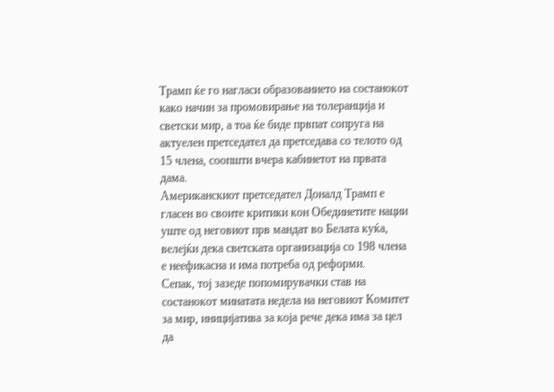Трамп ќе го нагласи образованието на состанокот како начин за промовирање на толеранција и светски мир, а тоа ќе биде првпат сопруга на актуелен претседател да претседава со телото од 15 члена, соопшти вчера кабинетот на првата дама.
Американскиот претседател Доналд Трамп е гласен во своите критики кон Обединетите нации уште од неговиот прв мандат во Белата куќа, велејќи дека светската организација со 198 члена е неефикасна и има потреба од реформи.
Сепак, тој зазеде попомирувачки став на состанокот минатата недела на неговиот Комитет за мир, иницијатива за која рече дека има за цел да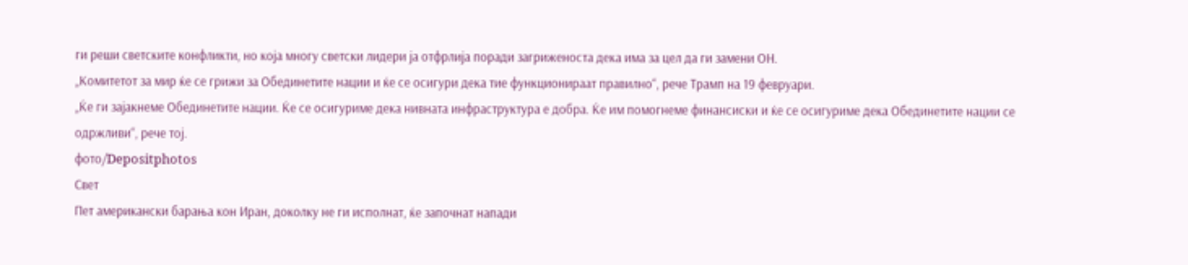ги реши светските конфликти, но која многу светски лидери ја отфрлија поради загриженоста дека има за цел да ги замени ОН.
„Комитетот за мир ќе се грижи за Обединетите нации и ќе се осигури дека тие функционираат правилно“, рече Трамп на 19 февруари.
„Ќе ги зајакнеме Обединетите нации. Ќе се осигуриме дека нивната инфраструктура е добра. Ќе им помогнеме финансиски и ќе се осигуриме дека Обединетите нации се одржливи“, рече тој.
фото/Depositphotos
Свет
Пет американски барања кон Иран, доколку не ги исполнат, ќе започнат напади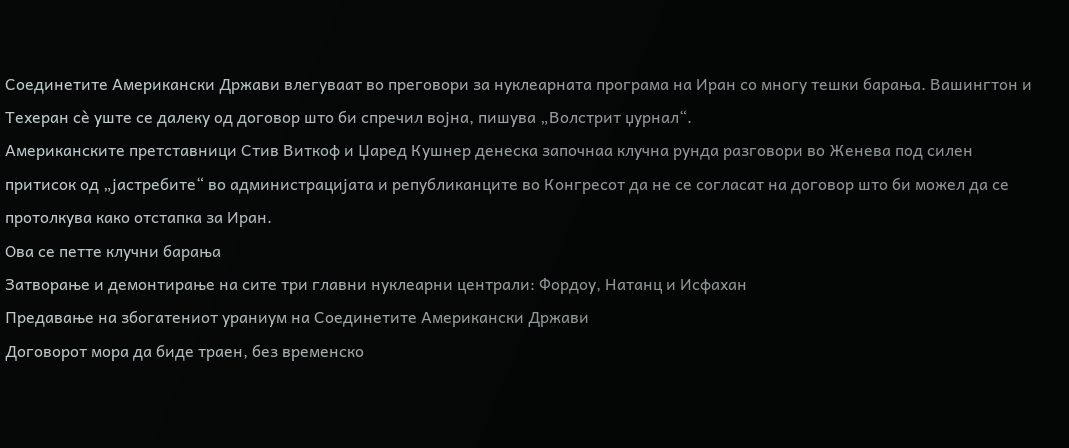Соединетите Американски Држави влегуваат во преговори за нуклеарната програма на Иран со многу тешки барања. Вашингтон и Техеран сѐ уште се далеку од договор што би спречил војна, пишува „Волстрит џурнал“.
Американските претставници Стив Виткоф и Џаред Кушнер денеска започнаа клучна рунда разговори во Женева под силен притисок од „јастребите“ во администрацијата и републиканците во Конгресот да не се согласат на договор што би можел да се протолкува како отстапка за Иран.
Ова се петте клучни барања
Затворање и демонтирање на сите три главни нуклеарни централи: Фордоу, Натанц и Исфахан
Предавање на збогатениот ураниум на Соединетите Американски Држави
Договорот мора да биде траен, без временско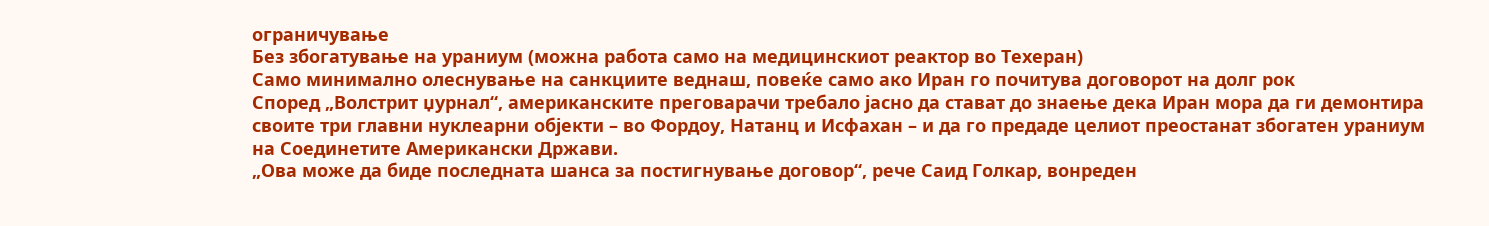ограничување
Без збогатување на ураниум (можна работа само на медицинскиот реактор во Техеран)
Само минимално олеснување на санкциите веднаш, повеќе само ако Иран го почитува договорот на долг рок
Според „Волстрит џурнал“, американските преговарачи требало јасно да стават до знаење дека Иран мора да ги демонтира своите три главни нуклеарни објекти – во Фордоу, Натанц и Исфахан – и да го предаде целиот преостанат збогатен ураниум на Соединетите Американски Држави.
„Ова може да биде последната шанса за постигнување договор“, рече Саид Голкар, вонреден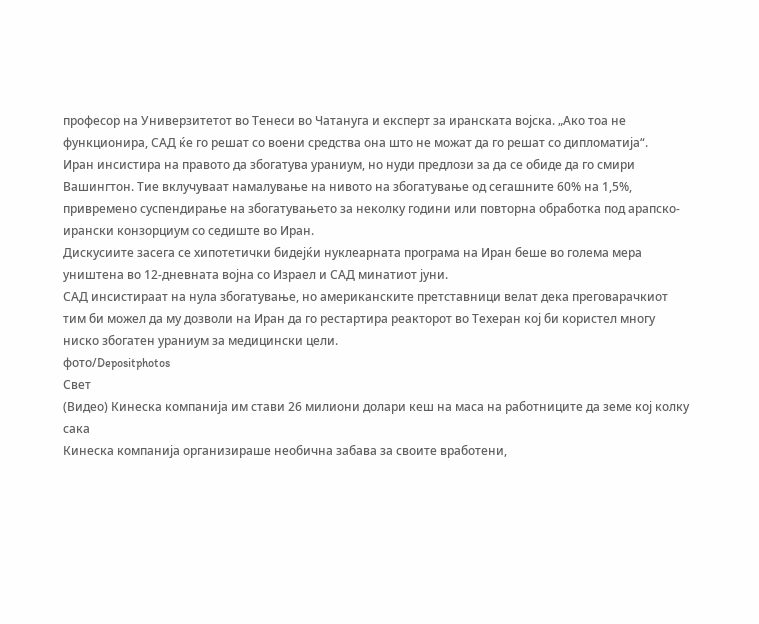професор на Универзитетот во Тенеси во Чатануга и експерт за иранската војска. „Ако тоа не функционира, САД ќе го решат со воени средства она што не можат да го решат со дипломатија“.
Иран инсистира на правото да збогатува ураниум, но нуди предлози за да се обиде да го смири Вашингтон. Тие вклучуваат намалување на нивото на збогатување од сегашните 60% на 1,5%, привремено суспендирање на збогатувањето за неколку години или повторна обработка под арапско-ирански конзорциум со седиште во Иран.
Дискусиите засега се хипотетички бидејќи нуклеарната програма на Иран беше во голема мера уништена во 12-дневната војна со Израел и САД минатиот јуни.
САД инсистираат на нула збогатување, но американските претставници велат дека преговарачкиот тим би можел да му дозволи на Иран да го рестартира реакторот во Техеран кој би користел многу ниско збогатен ураниум за медицински цели.
фото/Depositphotos
Свет
(Видео) Кинеска компанија им стави 26 милиони долари кеш на маса на работниците да земе кој колку сака
Кинеска компанија организираше необична забава за своите вработени,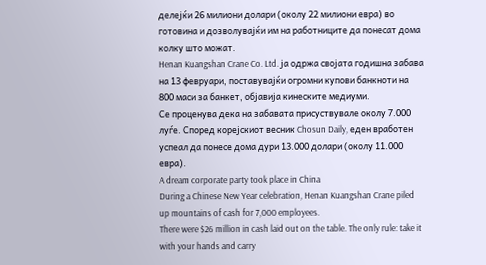делејќи 26 милиони долари (околу 22 милиони евра) во готовина и дозволувајќи им на работниците да понесат дома колку што можат.
Henan Kuangshan Crane Co. Ltd. ја одржа својата годишна забава на 13 февруари, поставувајќи огромни купови банкноти на 800 маси за банкет, објавија кинеските медиуми.
Се проценува дека на забавата присуствувале околу 7.000 луѓе. Според корејскиот весник Chosun Daily, еден вработен успеал да понесе дома дури 13.000 долари (околу 11.000 евра).
A dream corporate party took place in China
During a Chinese New Year celebration, Henan Kuangshan Crane piled up mountains of cash for 7,000 employees.
There were $26 million in cash laid out on the table. The only rule: take it with your hands and carry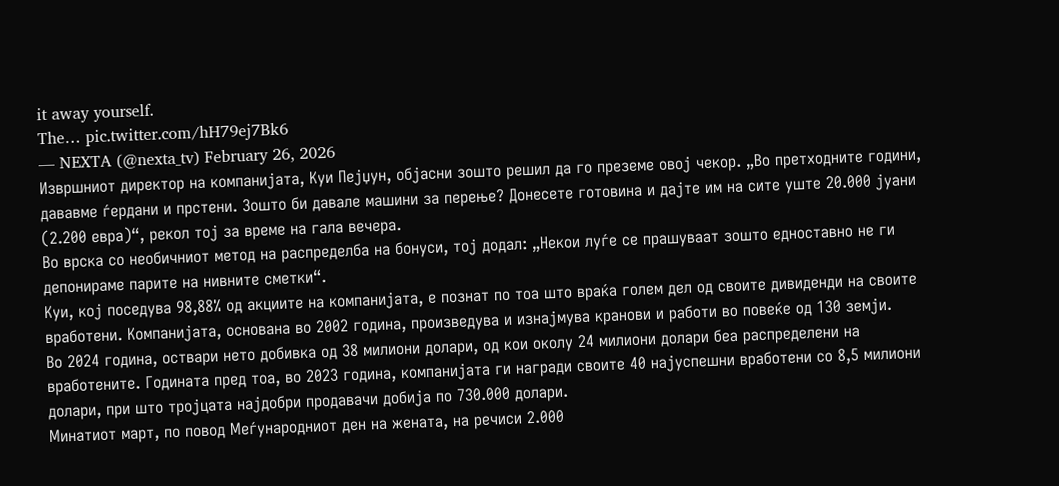it away yourself.
The… pic.twitter.com/hH79ej7Bk6
— NEXTA (@nexta_tv) February 26, 2026
Извршниот директор на компанијата, Куи Пејџун, објасни зошто решил да го преземе овој чекор. „Во претходните години, дававме ѓердани и прстени. Зошто би давале машини за перење? Донесете готовина и дајте им на сите уште 20.000 јуани (2.200 евра)“, рекол тој за време на гала вечера.
Во врска со необичниот метод на распределба на бонуси, тој додал: „Некои луѓе се прашуваат зошто едноставно не ги депонираме парите на нивните сметки“.
Куи, кој поседува 98,88% од акциите на компанијата, е познат по тоа што враќа голем дел од своите дивиденди на своите вработени. Компанијата, основана во 2002 година, произведува и изнајмува кранови и работи во повеќе од 130 земји.
Во 2024 година, оствари нето добивка од 38 милиони долари, од кои околу 24 милиони долари беа распределени на вработените. Годината пред тоа, во 2023 година, компанијата ги награди своите 40 најуспешни вработени со 8,5 милиони долари, при што тројцата најдобри продавачи добија по 730.000 долари.
Минатиот март, по повод Меѓународниот ден на жената, на речиси 2.000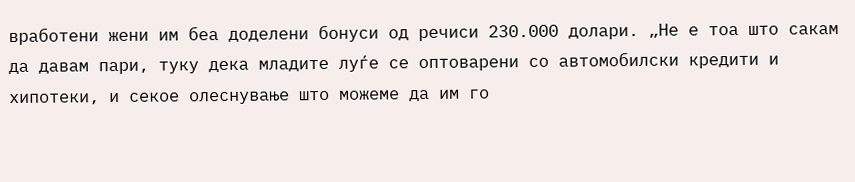вработени жени им беа доделени бонуси од речиси 230.000 долари. „Не е тоа што сакам да давам пари, туку дека младите луѓе се оптоварени со автомобилски кредити и хипотеки, и секое олеснување што можеме да им го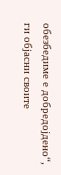обезбедиме е добредојдено“, ги објасни своите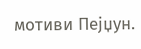мотиви Пејџун.